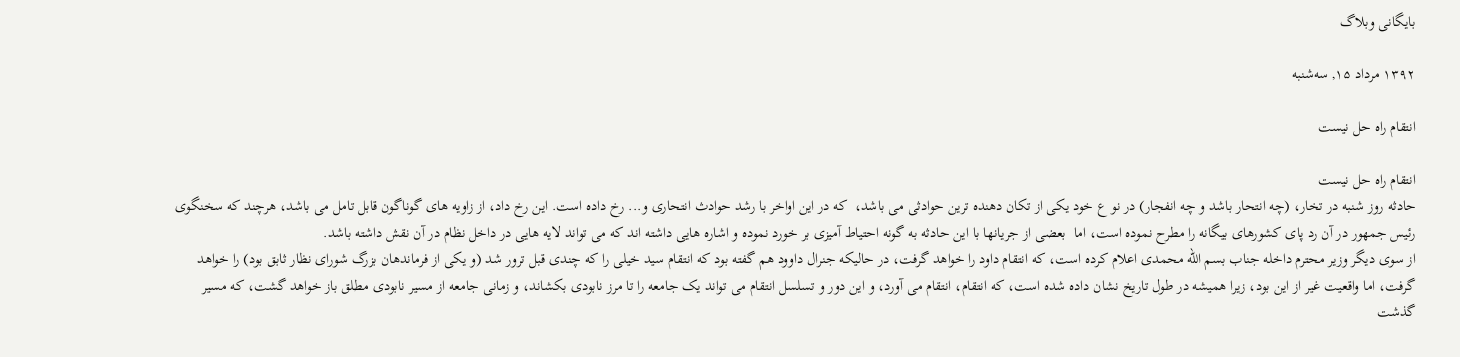بايگانی وبلاگ

۱۳۹۲ مرداد ۱۵, سه‌شنبه

انتقام راه حل نیست

انتقام راه حل نیست
حادثه روز شنبه در تخار، (چه انتحار باشد و چه انفجار) در نو ع خود یکی از تکان دهنده ترین حوادثی می باشد،  که در این اواخر با رشد حوادث انتحاری و... رخ داده است. این رخ داد، از زاویه های گوناگون قابل تامل می باشد، هرچند که سخنگوی رئیس جمهور در آن رد پای کشورهای بیگانه را مطرح نموده است، اما  بعضی از جریانها با این حادثه به گونه احتیاط آمیزی بر خورد نموده و اشاره هایی داشته اند که می تواند لایه هایی در داخل نظام در آن نقش داشته باشد.
از سوی دیگر وزیر محترم داخله جناب بسم الله محمدی اعلام کرده است، که انتقام داود را خواهد گرفت، در حالیکه جنرال داوود هم گفته بود که انتقام سید خیلی را که چندی قبل ترور شد (و یکی از فرماندهان بزرگ شورای نظار ثابق بود) را خواهد گرفت، اما واقعیت غیر از این بود، زیرا همیشه در طول تاریخ نشان داده شده است، که انتقام، انتقام می آورد، و این دور و تسلسل انتقام می تواند یک جامعه را تا مرز نابودی بکشاند، و زمانی جامعه از مسیر نابودی مطلق باز خواهد گشت، که مسیر گذشت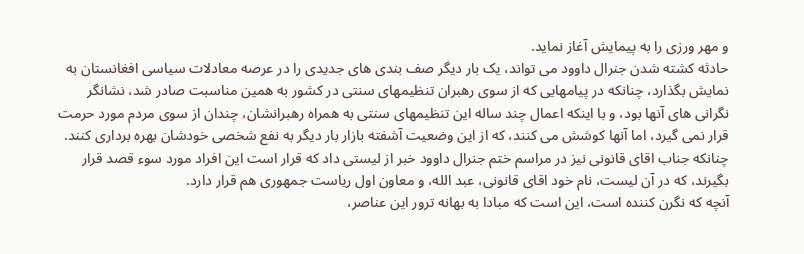و مهر ورزی را به پیمایش آغاز نماید.
حادثه کشته شدن جنرال داوود می تواند، یک بار دیگر صف بندی های جدیدی را در عرصه معادلات سیاسی افغانستان به نمایش بگذارد، چنانکه در پیامهایی که از سوی رهبران تنظیمهای سنتی در کشور به همین مناسبت صادر شد، نشانگر نگرانی های آنها بود، و با اینکه اعمال چند ساله این تنظیمهای سنتی به همراه رهبرانشان، چندان از سوی مردم مورد حرمت قرار نمی گیرد، اما آنها کوشش می کنند، که از این وضعیت آشفته بازار بار دیگر به نفع شخصی خودشان بهره برداری کنند.
چنانکه جناب اقای قانونی نیز در مراسم ختم جنرال داوود خبر از لیستی داد که قرار است این افراد مورد سوء قصد قرار بگیرند، که در آن لیست، نام خود اقای قانونی، عبد الله، و معاون اول ریاست جمهوری هم قرار دارد.
آنچه که نگرن کننده است، این است که مبادا به بهانه ترور این عناصر،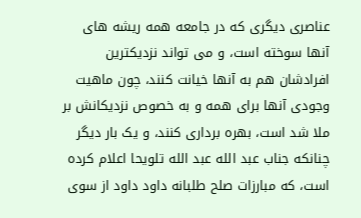عناصری دیگری که در جامعه همه ریشه های آنها سوخته است، و می تواند نزدیکترین افرادشان هم به آنها خیانت کنند، چون ماهیت وجودی آنها برای همه و به خصوص نزدیکانش بر ملا شد است، بهره برداری کنند، و یک بار دیگر چنانکه جناب عبد الله عبد الله تلویحا اعلام کرده است، که مبارزات صلح طلبانه داود داود از سوی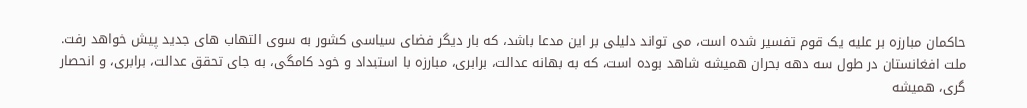حاکمان مبارزه بر علیه یک قوم تفسیر شده است، می تواند دلیلی بر این مدعا باشد، که بار دیگر فضای سیاسی کشور به سوی التهاب های جدید پیش خواهد رفت.
ملت افغانستان در طول سه دهه بحران همیشه شاهد بوده است، که به بهانه عدالت، برابری، مبارزه با استبداد و خود کامگی، به جای تحقق عدالت، برابری، و انحصار گری، همیشه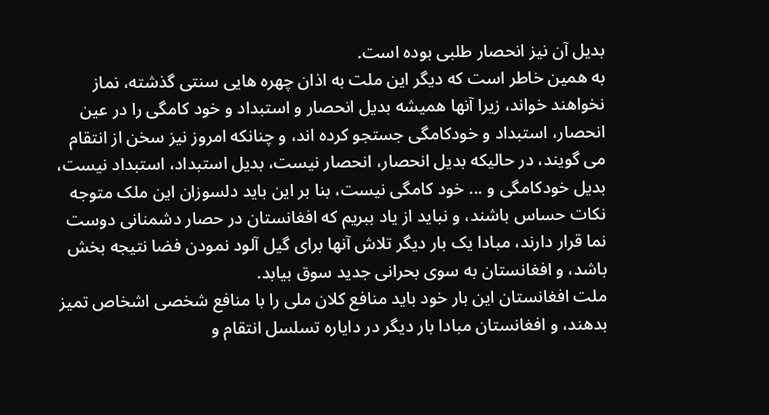بدیل آن نیز انحصار طلبی بوده است.
به همین خاطر است که دیگر این ملت به اذان چهره هایی سنتی گذشته، نماز نخواهند خواند، زیرا آنها همیشه بدیل انحصار و استبداد و خود کامگی را در عین انحصار، استبداد و خودکامگی جستجو کرده اند، و چنانکه امروز نیز سخن از انتقام می گویند، در حالیکه بدیل انحصار، انحصار نیست، بدیل استبداد، استبداد نیست، بدیل خودکامگی و ... خود کامگی نیست، بنا بر این باید دلسوزان این ملک متوجه نکات حساس باشند، و نباید از یاد ببریم که افغانستان در حصار دشمنانی دوست نما قرار دارند، مبادا یک بار دیگر تلاش آنها برای گیل آلود نمودن فضا نتیجه بخش باشد، و افغانستان به سوی بحرانی جدید سوق بیابد.
ملت افغانستان این بار خود باید منافع کلان ملی را با منافع شخصی اشخاص تمیز بدهند، و افغانستان مبادا بار دیگر در دایاره تسلسل انتقام و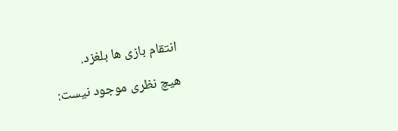انتقام بازی ها بلغزد.

هیچ نظری موجود نیست: